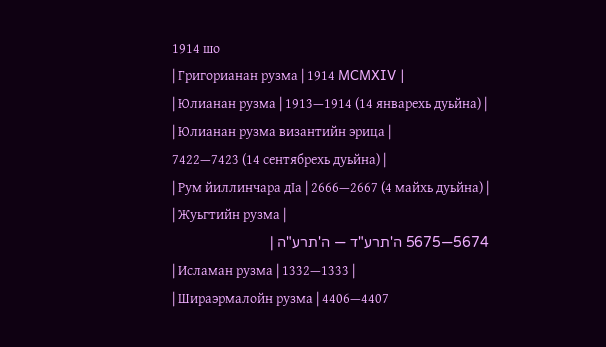1914 шо
| Григорианан рузма | 1914 MCMXIV |
| Юлианан рузма | 1913—1914 (14 январехь дуьйна) |
| Юлианан рузма византийн эрица |
7422—7423 (14 сентябрехь дуьйна) |
| Рум йиллинчара дӀа | 2666—2667 (4 майхь дуьйна) |
| Жуьгтийн рузма |
5674—5675 ה'תרע"ד — ה'תרע"ה |
| Исламан рузма | 1332—1333 |
| Шираэрмалойн рузма | 4406—4407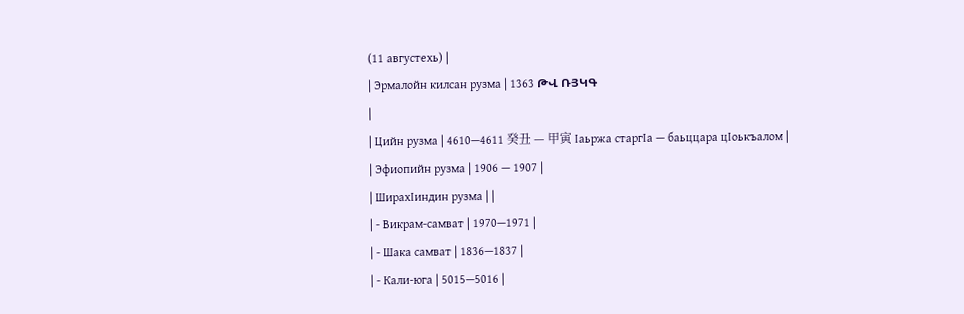(11 августехь) |
| Эрмалойн килсан рузма | 1363 ԹՎ ՌՅԿԳ
|
| Цийн рузма | 4610—4611 癸丑 — 甲寅 Ӏаьржа старгӀа — баьццара цӀоькъалом |
| Эфиопийн рузма | 1906 — 1907 |
| ШирахӀиндин рузма | |
| - Викрам-самват | 1970—1971 |
| - Шака самват | 1836—1837 |
| - Кали-юга | 5015—5016 |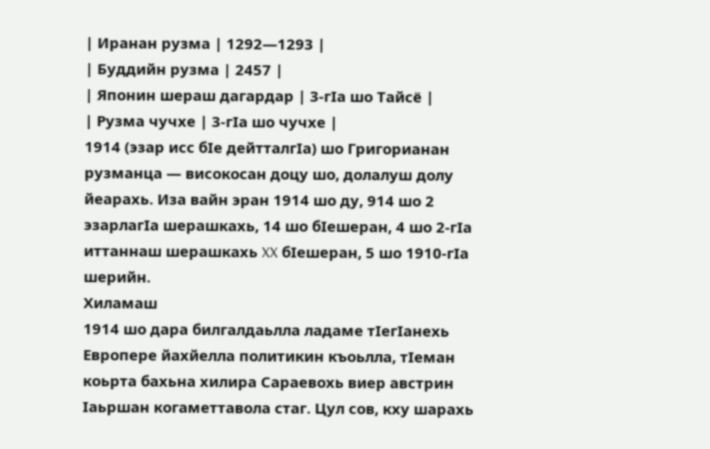| Иранан рузма | 1292—1293 |
| Буддийн рузма | 2457 |
| Японин шераш дагардар | 3-гӀа шо Тайсё |
| Рузма чучхе | 3-гӀа шо чучхе |
1914 (эзар исс бӀе дейтталгӀа) шо Григорианан рузманца — високосан доцу шо, долалуш долу йеарахь. Иза вайн эран 1914 шо ду, 914 шо 2 эзарлагӀа шерашкахь, 14 шо бӀешеран, 4 шо 2-гӀа иттаннаш шерашкахь XX бӀешеран, 5 шо 1910-гӀа шерийн.
Хиламаш
1914 шо дара билгалдаьлла ладаме тӀегӀанехь Европере йахйелла политикин къоьлла, тӀеман коьрта бахьна хилира Сараевохь виер австрин Ӏаьршан когаметтавола стаг. Цул сов, кху шарахь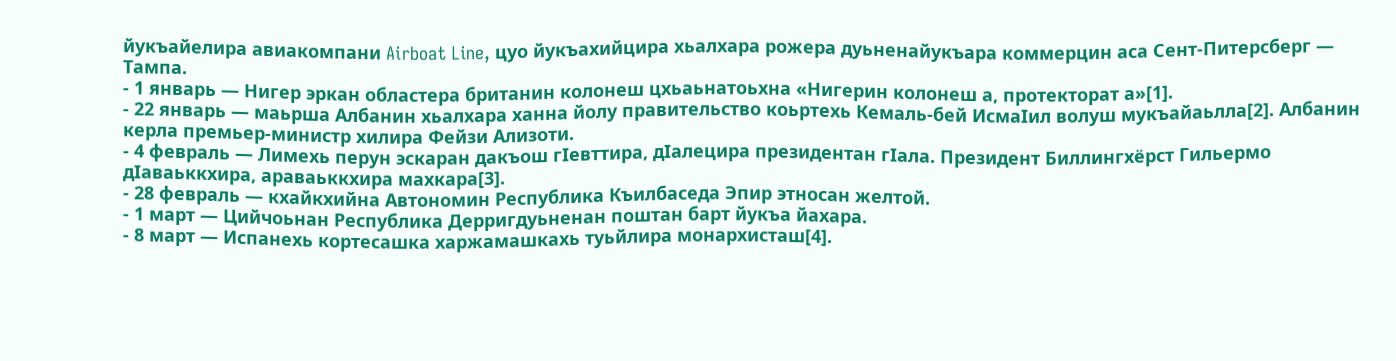йукъайелира авиакомпани Airboat Line, цуо йукъахийцира хьалхара рожера дуьненайукъара коммерцин аса Сент-Питерсберг — Тампа.
- 1 январь — Нигер эркан областера британин колонеш цхьаьнатоьхна «Нигерин колонеш а, протекторат а»[1].
- 22 январь — маьрша Албанин хьалхара ханна йолу правительство коьртехь Кемаль-бей ИсмаӀил волуш мукъайаьлла[2]. Албанин керла премьер-министр хилира Фейзи Ализоти.
- 4 февраль — Лимехь перун эскаран дакъош гӀевттира, дӀалецира президентан гӀала. Президент Биллингхёрст Гильермо дӀаваьккхира, араваьккхира махкара[3].
- 28 февраль — кхайкхийна Автономин Республика Къилбаседа Эпир этносан желтой.
- 1 март — Цийчоьнан Республика Дерригдуьненан поштан барт йукъа йахара.
- 8 март — Испанехь кортесашка харжамашкахь туьйлира монархисташ[4].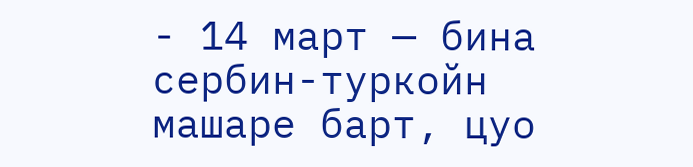- 14 март — бина сербин-туркойн машаре барт, цуо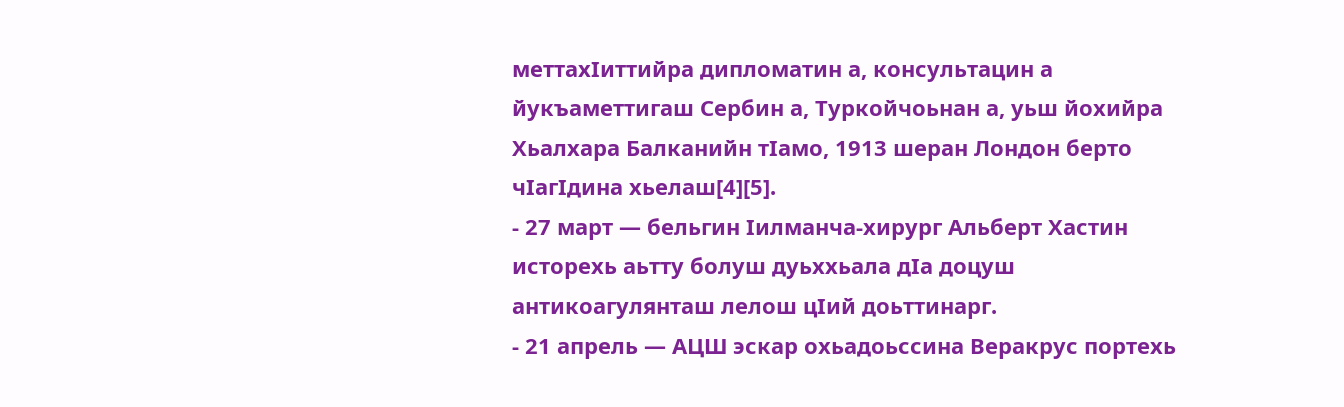меттахӀиттийра дипломатин а, консультацин а йукъаметтигаш Сербин а, Туркойчоьнан а, уьш йохийра Хьалхара Балканийн тӀамо, 1913 шеран Лондон берто чӀагӀдина хьелаш[4][5].
- 27 март — бельгин Ӏилманча-хирург Альберт Хастин исторехь аьтту болуш дуьххьала дӀа доцуш антикоагулянташ лелош цӀий доьттинарг.
- 21 апрель — АЦШ эскар охьадоьссина Веракрус портехь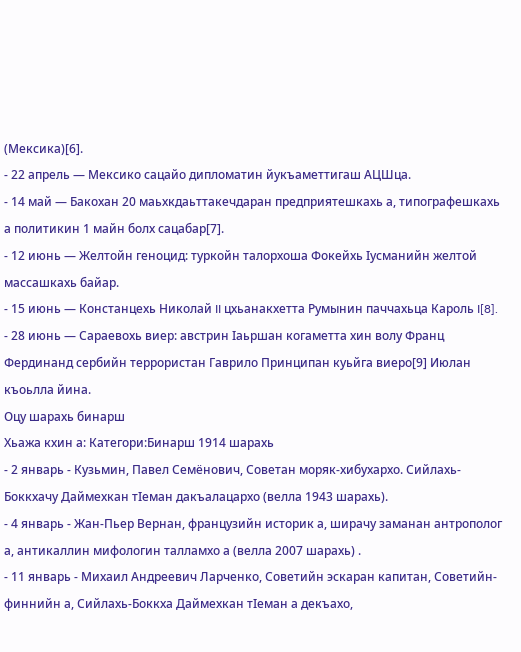(Мексика)[6].
- 22 апрель — Мексико сацайо дипломатин йукъаметтигаш АЦШца.
- 14 май — Бакохан 20 маьхкдаьттакечдаран предприятешкахь а, типографешкахь а политикин 1 майн болх сацабар[7].
- 12 июнь — Желтойн геноцид: туркойн талорхоша Фокейхь Ӏусманийн желтой массашкахь байар.
- 15 июнь — Констанцехь Николай II цхьанакхетта Румынин паччахьца Кароль I[8].
- 28 июнь — Сараевохь виер: австрин Ӏаьршан когаметта хин волу Франц Фердинанд сербийн террористан Гаврило Принципан куьйга виеро[9] Июлан къоьлла йина.
Оцу шарахь бинарш
Хьажа кхин а: Категори:Бинарш 1914 шарахь
- 2 январь - Кузьмин, Павел Семёнович, Советан моряк-хибухархо. Сийлахь-Боккхачу Даймехкан тӀеман дакъалацархо (велла 1943 шарахь).
- 4 январь - Жан-Пьер Вернан, французийн историк а, ширачу заманан антрополог а, антикаллин мифологин талламхо а (велла 2007 шарахь) .
- 11 январь - Михаил Андреевич Ларченко, Советийн эскаран капитан, Советийн-финнийн а, Сийлахь-Боккха Даймехкан тӀеман а декъахо,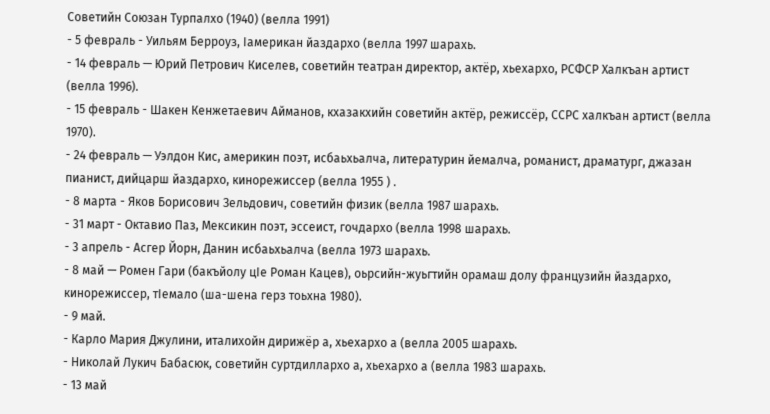Советийн Союзан Турпалхо (1940) (велла 1991)
- 5 февраль - Уильям Берроуз, Ӏамерикан йаздархо (велла 1997 шарахь.
- 14 февраль — Юрий Петрович Киселев, советийн театран директор, актёр, хьехархо, РСФСР Халкъан артист (велла 1996).
- 15 февраль - Шакен Кенжетаевич Айманов, кхазакхийн советийн актёр, режиссёр, ССРС халкъан артист (велла 1970).
- 24 февраль — Уэлдон Кис, америкин поэт, исбаьхьалча, литературин йемалча, романист, драматург, джазан пианист, дийцарш йаздархо, кинорежиссер (велла 1955 ) .
- 8 марта - Яков Борисович Зельдович, советийн физик (велла 1987 шарахь.
- 31 март - Октавио Паз, Мексикин поэт, эссеист, гочдархо (велла 1998 шарахь.
- 3 апрель - Асгер Йорн, Данин исбаьхьалча (велла 1973 шарахь.
- 8 май — Ромен Гари (бакъйолу цӀе Роман Кацев), оьрсийн-жуьгтийн орамаш долу французийн йаздархо, кинорежиссер, тӀемало (ша-шена герз тоьхна 1980).
- 9 май.
- Карло Мария Джулини, италихойн дирижёр а, хьехархо а (велла 2005 шарахь.
- Николай Лукич Бабасюк, советийн суртдиллархо а, хьехархо а (велла 1983 шарахь.
- 13 май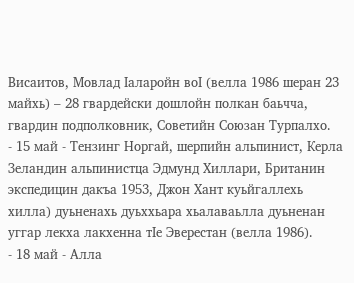Висаитов, Мовлад Ӏаларойн воӀ (велла 1986 шеран 23 майхь) – 28 гвардейски дошлойн полкан баьчча, гвардин подполковник, Советийн Союзан Турпалхо.
- 15 май - Тензинг Норгай, шерпийн альпинист, Керла Зеландин альпинистца Эдмунд Хиллари, Британин экспедицин дакъа 1953, Джон Хант куьйгаллехь хилла) дуьненахь дуьххьара хьалаваьлла дуьненан уггар лекха лакхенна тӀе Эверестан (велла 1986).
- 18 май - Алла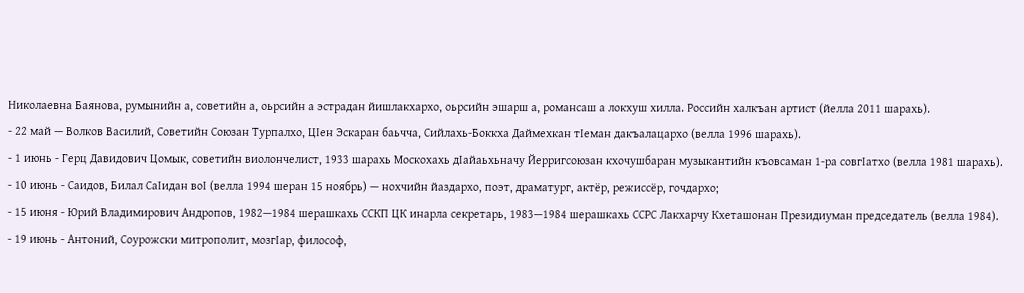Николаевна Баянова, румынийн а, советийн а, оьрсийн а эстрадан йишлакхархо, оьрсийн эшарш а, романсаш а локхуш хилла. Российн халкъан артист (йелла 2011 шарахь).
- 22 май — Волков Василий, Советийн Союзан Турпалхо, ЦӀен Эскаран баьчча, Сийлахь-Боккха Даймехкан тӀеман дакъалацархо (велла 1996 шарахь).
- 1 июнь - Герц Давидович Цомык, советийн виолончелист, 1933 шарахь Москохахь дӀайаьхьначу Йерригсоюзан кхочушбаран музыкантийн къовсаман 1-ра совгӀатхо (велла 1981 шарахь).
- 10 июнь - Саидов, Билал СаӀидан воӀ (велла 1994 шеран 15 ноябрь) — нохчийн йаздархо, поэт, драматург, актёр, режиссёр, гочдархо;
- 15 июня - Юрий Владимирович Андропов, 1982—1984 шерашкахь ССКП ЦК инарла секретарь, 1983—1984 шерашкахь ССРС Лакхарчу Кхеташонан Президиуман председатель (велла 1984).
- 19 июнь - Антоний, Соурожски митрополит, мозгӀар, философ,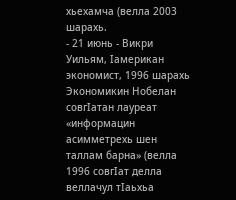хьехамча (велла 2003 шарахь.
- 21 июнь - Викри Уильям, Ӏамерикан экономист, 1996 шарахь Экономикин Нобелан совгӀатан лауреат «информацин асимметрехь шен таллам барна» (велла 1996 совгӀат делла веллачул тӀаьхьа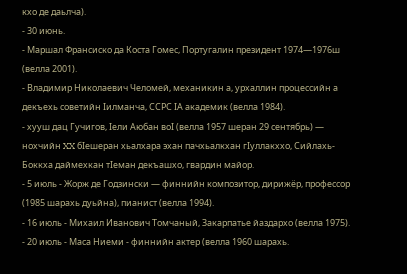кхо де даьлча).
- 30 июнь.
- Маршал Франсиско да Коста Гомес, Португалин президент 1974—1976ш (велла 2001).
- Владимир Николаевич Челомей, механикин а, урхаллин процессийн а декъехь советийн Ӏилманча, ССРС ӀА академик (велла 1984).
- хууш дац Гучигов, Ӏели Аюбан воӀ (велла 1957 шеран 29 сентябрь) — нохчийн XX бӀешеран хьалхара эхан пачхьалкхан гӀуллакххо, Сийлахь-Боккха даймехкан тӀеман декъашхо, гвардин майор.
- 5 июль - Жорж де Годзински — финнийн композитор, дирижёр, профессор (1985 шарахь дуьйна), пианист (велла 1994).
- 16 июль - Михаил Иванович Томчаный, Закарпатье йаздархо (велла 1975).
- 20 июль - Маса Ниеми - финнийн актер (велла 1960 шарахь.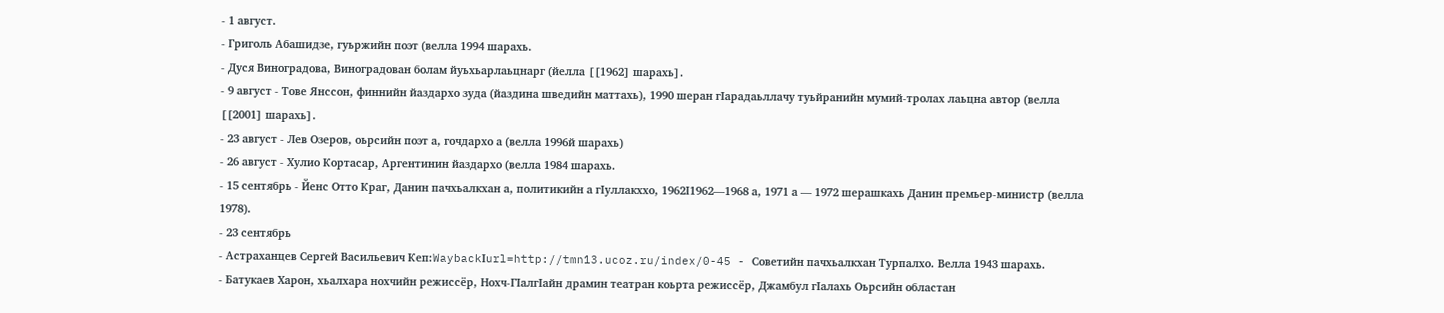- 1 август.
- Григоль Абашидзе, гуьржийн поэт (велла 1994 шарахь.
- Дуся Виноградова, Виноградован болам йуьхьарлаьцнарг (йелла [[1962] шарахь].
- 9 август - Тове Янссон, финнийн йаздархо зуда (йаздина шведийн маттахь), 1990 шеран гӀарадаьллачу туьйранийн мумий-тролах лаьцна автор (велла [[2001] шарахь].
- 23 август - Лев Озеров, оьрсийн поэт а, гочдархо а (велла 1996й шарахь)
- 26 август - Хулио Кортасар, Аргентинин йаздархо (велла 1984 шарахь.
- 15 сентябрь - Йенс Отто Краг, Данин пачхьалкхан а, политикийн а гӀуллакххо, 1962Ӏ1962—1968 а, 1971 а — 1972 шерашкахь Данин премьер-министр (велла 1978).
- 23 сентябрь
- Астраханцев Сергей Васильевич Кеп:WaybackӀurl=http://tmn13.ucoz.ru/index/0-45 - Советийн пачхьалкхан Турпалхо. Велла 1943 шарахь.
- Батукаев Харон, хьалхара нохчийн режиссёр, Нохч-ГӀалгӀайн драмин театран коьрта режиссёр, Джамбул гӀалахь Оьрсийн областан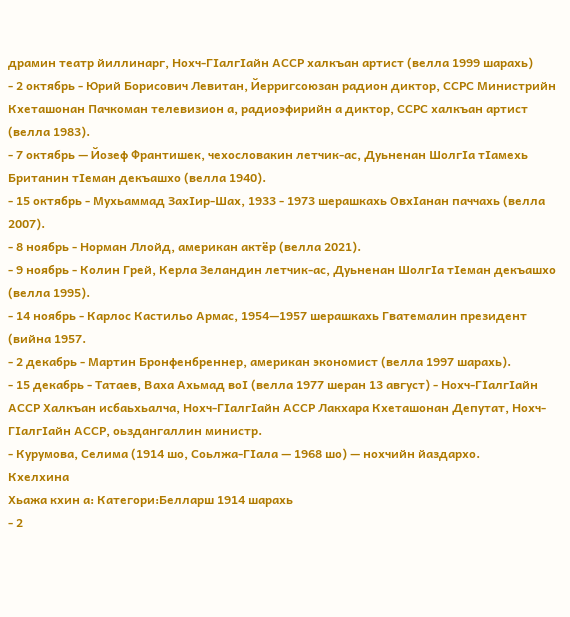драмин театр йиллинарг, Нохч-ГӀалгӀайн АССР халкъан артист (велла 1999 шарахь)
- 2 октябрь - Юрий Борисович Левитан, Йерригсоюзан радион диктор, ССРС Министрийн Кхеташонан Пачкоман телевизион а, радиоэфирийн а диктор, ССРС халкъан артист (велла 1983).
- 7 октябрь — Йозеф Франтишек, чехословакин летчик-ас, Дуьненан ШолгӀа тӀамехь Британин тӀеман декъашхо (велла 1940).
- 15 октябрь - Мухьаммад ЗахӀир-Шах, 1933 - 1973 шерашкахь ОвхӀанан паччахь (велла 2007).
- 8 ноябрь - Норман Ллойд, американ актёр (велла 2021).
- 9 ноябрь - Колин Грей, Керла Зеландин летчик-ас, Дуьненан ШолгӀа тӀеман декъашхо (велла 1995).
- 14 ноябрь - Карлос Кастильо Армас, 1954—1957 шерашкахь Гватемалин президент (вийна 1957.
- 2 декабрь - Мартин Бронфенбреннер, американ экономист (велла 1997 шарахь).
- 15 декабрь - Татаев, Ваха Ахьмад воӀ (велла 1977 шеран 13 август) - Нохч-ГӀалгӀайн АССР Халкъан исбаьхьалча, Нохч-ГӀалгӀайн АССР Лакхара Кхеташонан Депутат, Нохч-ГӀалгӀайн АССР, оьздангаллин министр.
- Курумова, Селима (1914 шо, Соьлжа-ГӀала — 1968 шо) — нохчийн йаздархо.
Кхелхина
Хьажа кхин а: Категори:Белларш 1914 шарахь
- 2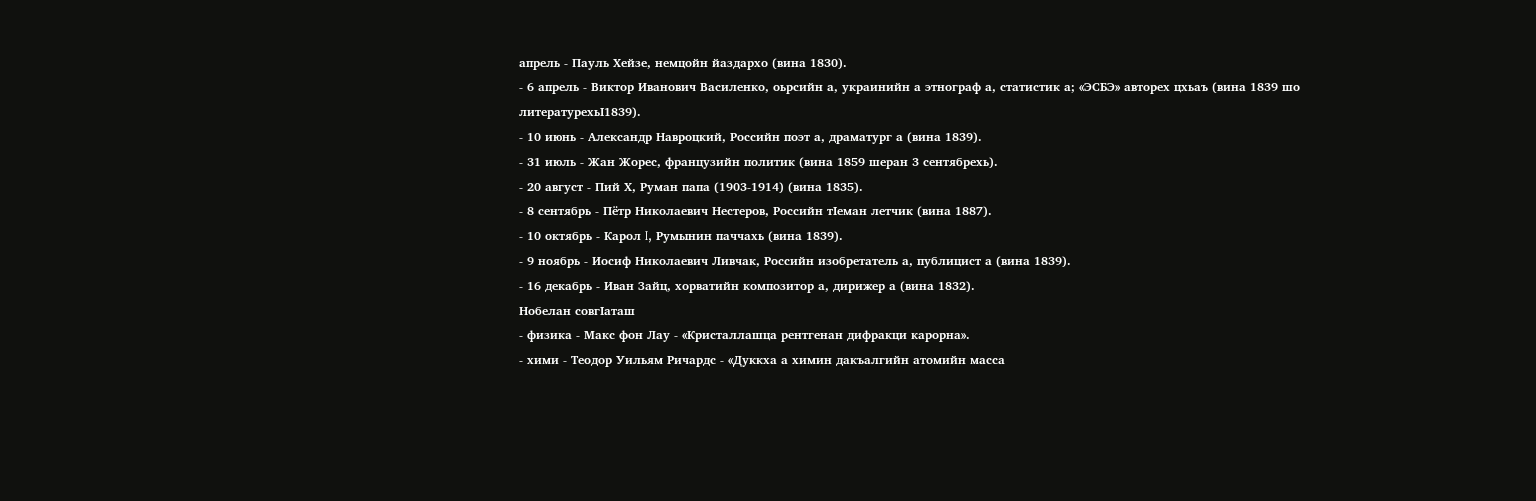апрель - Пауль Хейзе, немцойн йаздархо (вина 1830).
- 6 апрель - Виктор Иванович Василенко, оьрсийн а, украинийн а этнограф а, статистик а; «ЭСБЭ» авторех цхьаъ (вина 1839 шо литературехьӀ1839).
- 10 июнь - Александр Навроцкий, Российн поэт а, драматург а (вина 1839).
- 31 июль - Жан Жорес, французийн политик (вина 1859 шеран 3 сентябрехь).
- 20 август - Пий Х, Руман папа (1903-1914) (вина 1835).
- 8 сентябрь - Пётр Николаевич Нестеров, Российн тӀеман летчик (вина 1887).
- 10 октябрь - Карол I, Румынин паччахь (вина 1839).
- 9 ноябрь - Иосиф Николаевич Ливчак, Российн изобретатель а, публицист а (вина 1839).
- 16 декабрь - Иван Зайц, хорватийн композитор а, дирижер а (вина 1832).
Нобелан совгӀаташ
- физика - Макс фон Лау - «Кристаллашца рентгенан дифракци карорна».
- хими - Теодор Уильям Ричардс - «Дуккха а химин дакъалгийн атомийн масса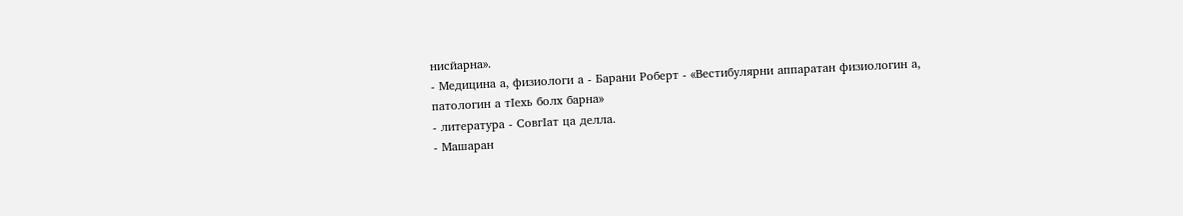нисйарна».
- Медицина а, физиологи а - Барани Роберт - «Вестибулярни аппаратан физиологин а, патологин а тӀехь болх барна»
- литература - СовгӀат ца делла.
- Машаран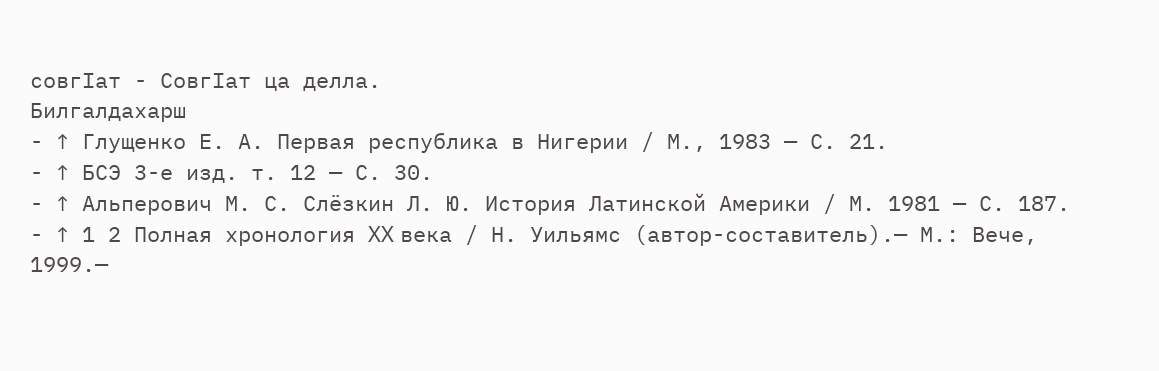совгӀат - СовгӀат ца делла.
Билгалдахарш
- ↑ Глущенко Е. А. Первая республика в Нигерии / М., 1983 — С. 21.
- ↑ БСЭ 3-е изд. т. 12 — С. 30.
- ↑ Альперович М. С. Слёзкин Л. Ю. История Латинской Америки / М. 1981 — С. 187.
- ↑ 1 2 Полная хронология XX века / Н. Уильямс (автор-составитель).— М.: Вече, 1999.—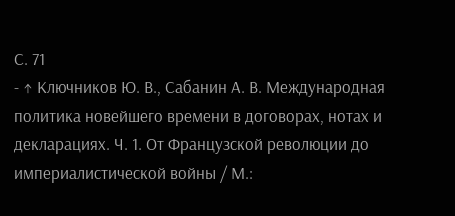С. 71
- ↑ Ключников Ю. В., Сабанин А. В. Международная политика новейшего времени в договорах, нотах и декларациях. Ч. 1. От Французской революции до империалистической войны / М.: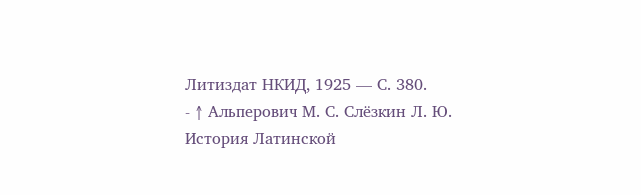Литиздат НКИД, 1925 — С. 380.
- ↑ Альперович М. С. Слёзкин Л. Ю. История Латинской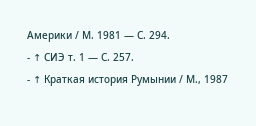Америки / М. 1981 — С. 294.
- ↑ СИЭ т. 1 — С. 257.
- ↑ Краткая история Румынии / М., 1987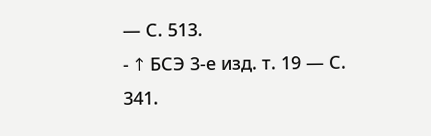— С. 513.
- ↑ БСЭ 3-е изд. т. 19 — С. 341.